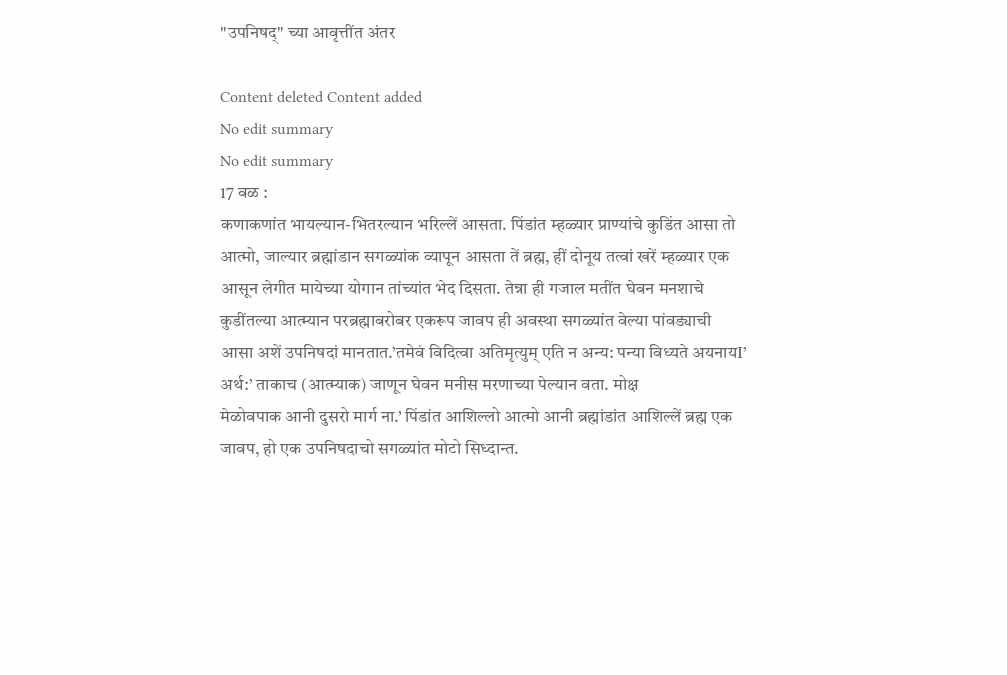"उपनिषद्" च्या आवृत्तींत अंतर

Content deleted Content added
No edit summary
No edit summary
17 वळ :
कणाकणांत भायल्यान-भितरल्यान भरिल्लें आसता. पिंडांत म्हळ्यार प्राण्यांचे कुडिंत आसा तो आत्मो, जाल्यार ब्रह्मांडान सगळ्यांक व्यापून आसता तें ब्रह्म, हीं दोनूय तत्वां खरें म्हळ्यार एक आसून लेगीत मायेच्या योगान तांच्यांत भेद दिसता. तेन्ना ही गजाल मतींत घेवन मनशाचे कुडींतल्या आत्म्यान परब्रह्माबरोबर एकरूप जावप ही अवस्था सगळ्यांत वेल्या पांवड्याची
आसा अशें उपनिषदां मानतात.’तमेवं विदित्वा अतिमृत्युम् एति न अन्य: पन्या विध्यते अयनायI’ अर्थ:’ ताकाच (आत्म्याक) जाणून घेवन मनीस मरणाच्या पेल्यान वता. मोक्ष
मेळोवपाक आनी दुसरो मार्ग ना.’ पिंडांत आशिल्लो आत्मो आनी ब्रह्मांडांत आशिल्लें ब्रह्म एक जावप, हो एक उपनिषदाचो सगळ्यांत मोटो सिध्दान्त.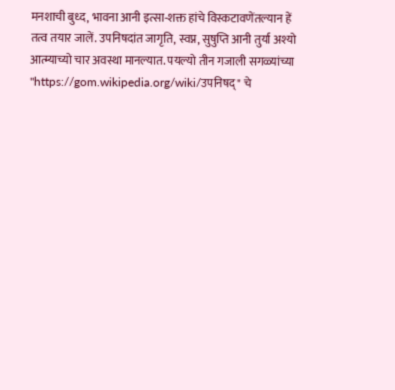मनशाची बुध्द, भावना आनी इत्सा-शक्त हांचे विस्कटावणेंतल्यान हें तत्व तयार जालें. उपनिषदांत जागृति, स्वप्न, सुषुप्ति आनी तुर्या अश्यो आत्म्याच्यो चार अवस्था मानल्यात. पयल्यो तीन गजाली सगळ्यांच्या
"https://gom.wikipedia.org/wiki/उपनिषद्" चे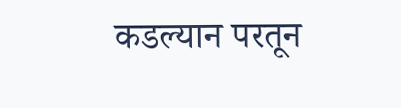कडल्यान परतून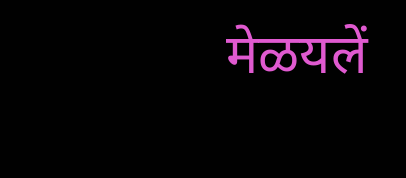मेळयलें